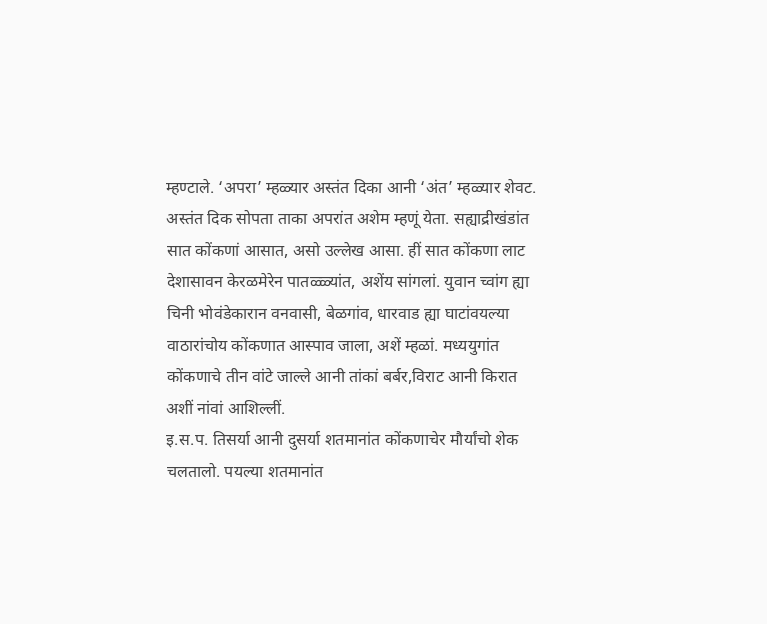म्हण्टाले. ‘अपरा’ म्हळ्यार अस्तंत दिका आनी ‘अंत’ म्हळ्यार शेवट. अस्तंत दिक सोपता ताका अपरांत अशेम म्हणूं येता. सह्याद्रीखंडांत सात कोंकणां आसात, असो उल्लेख आसा. हीं सात कोंकणा लाट देशासावन केरळमेरेन पातळ्ळ्यांत, अशेंय सांगलां. युवान च्वांग ह्या चिनी भोवंडेकारान वनवासी, बेळगांव, धारवाड ह्या घाटांवयल्या वाठारांचोय कोंकणात आस्पाव जाला, अशें म्हळां. मध्ययुगांत कोंकणाचे तीन वांटे जाल्ले आनी तांकां बर्बर,विराट आनी किरात अशीं नांवां आशिल्लीं.
इ.स.प. तिसर्या आनी दुसर्या शतमानांत कोंकणाचेर मौर्यांचो शेक चलतालो. पयल्या शतमानांत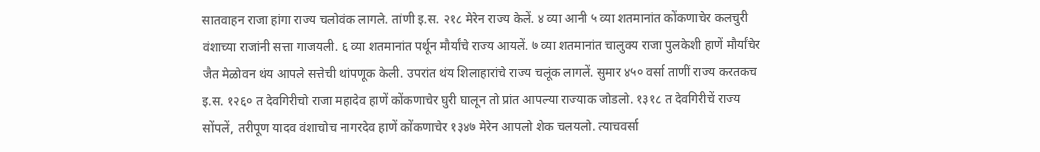सातवाहन राजा हांगा राज्य चलोवंक लागले. तांणी इ.स. २१८ मेरेन राज्य केलें. ४ व्या आनी ५ व्या शतमानांत कोंकणाचेर कलचुरी वंशाच्या राजांनी सत्ता गाजयली. ६ व्या शतमानांत पर्थून मौर्यांचे राज्य आयलें. ७ व्या शतमानांत चालुक्य राजा पुलकेशी हाणें मौर्यांचेर जैत मेळोवन थंय आपले सत्तेची थांपणूक केली. उपरांत थंय शिलाहारांचे राज्य चलूंक लागलें. सुमार ४५० वर्सा ताणीं राज्य करतकच इ.स. १२६० त देवगिरीचो राजा महादेव हाणें कोंकणाचेर घुरी घालून तो प्रांत आपल्या राज्याक जोडलो. १३१८ त देवगिरीचें राज्य सोंपलें, तरीपूण यादव वंशाचोच नागरदेव हाणें कोंकणाचेर १३४७ मेरेन आपलो शेक चलयलो. त्याचवर्सा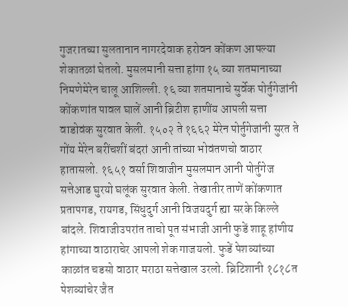गुजरातच्या सुलतानान नागरदेवाक हरोवन कोंकण आपल्या शेकातळां घेतलो. मुसलमानी सत्ता हांगा १५ व्या शतमानाच्या निमणेमेरेन चालू आशिल्ली. १६ व्या शतमानाचे सुर्वेक पोर्तुगेजांनी कोंकणांत पावल घालें आनी ब्रिटीश हाणींय आपली सत्ता वाडोवंक सुरवात केली. १५०२ ते १६६२ मेरेन पोर्तुगेजांनी सुरत ते गोंय मेरेन बरींचशीं बंदरां आनी तांच्या भोवंतणचो वाठार हातासलो. १६५१ वर्सा शिवाजीन मुसलमान आनी पोर्तुगेज सत्तेआड घुरयो घलूंक सुरवात केली. तेखातीर ताणें कोंकणात प्रतापगड, रायगड, सिंधुदुर्ग आनी विजयदुर्ग ह्या सरके किल्ले बांदले. शिवाजीउपरांत ताचो पूत संभाजी आनी फुडें शाहू हांणीय हांगाच्या वाठाराचेर आपलो शेक गाजयलो. फुडें पेशव्यांच्या काळांत चडसो वाठार मराठा सत्तेखाल उरलो. ब्रिटिशानी १८१८त पेशव्यांचेर जैत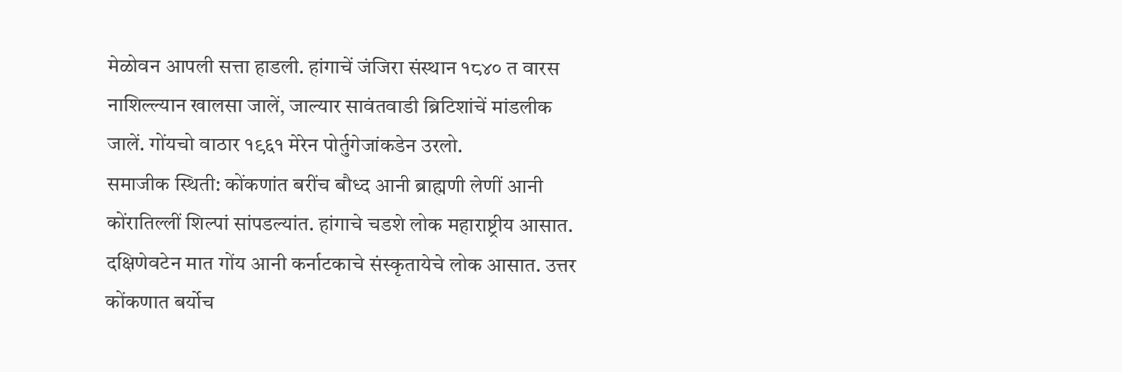मेळोवन आपली सत्ता हाडली. हांगाचें जंजिरा संस्थान १८४० त वारस नाशिल्ल्यान खालसा जालें, जाल्यार सावंतवाडी ब्रिटिशांचें मांडलीक जालें. गोंयचो वाठार १९६१ मेरेन पोर्तुगेजांकडेन उरलो.
समाजीक स्थिती: कोंकणांत बरींच बौध्द आनी ब्राह्मणी लेणीं आनी कोंरातिल्लीं शिल्पां सांपडल्यांत. हांगाचे चडशे लोक महाराष्ट्रीय आसात. दक्षिणेवटेन मात गोंय आनी कर्नाटकाचे संस्कृतायेचे लोक आसात. उत्तर कोंकणात बर्योच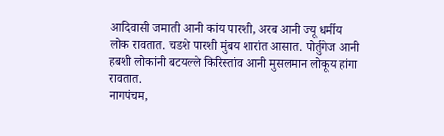आदिवासी जमाती आनी कांय पारशी, अरब आनी ज्यू धर्मीय लोक रावतात. चडशे पारशी मुंबय शारांत आसात. पोर्तुगेज आनी हबशी लोकांनी बटयल्ले किरिस्तांव आनी मुसलमान लोकूय हांगा रावतात.
नागपंचम,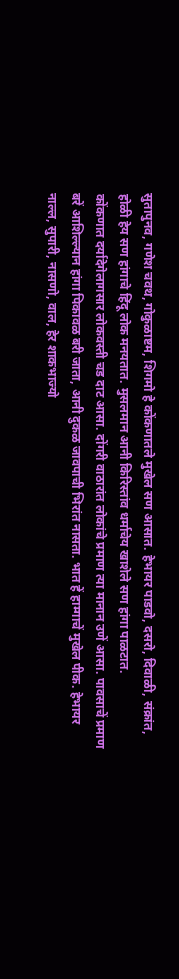सुतापुनव, गणेश चवथ, गोकुळाष्टम, शिगमो हे कोंकणातले मुखेल सण आसात. हेभायर पाडवो, दसरो, दिवाळी, संक्रांत, होळी हेय सण हांगाचे हिंदू लोक मनयतात. मुसलमान आनी किरिस्तांव धर्माचेय खाशेले सण हांगा पाळटात.
कोंकणात दर्यादेगेलागसार लोकवस्ती चड दाट आसा. दोंगरी वाठारांत लोकांचे प्रमाण त्या मानान उणें आसा. पावसाचें प्रमाण बरें आशिल्ल्यान हांगा पिकावळ बरी जाता, आनी दुकळ जावपाची भिरांत नासता. भात हें हाम्गाचें मुखेल पीक. हेभायर नाल्ल, सुपारी, नासणो, वाल, हेर शाकभाज्यो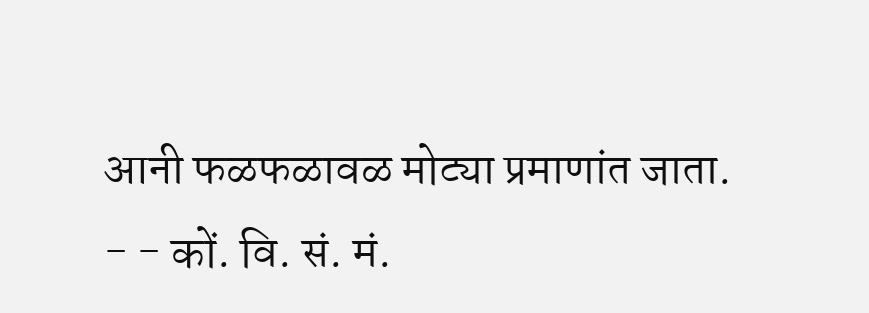आनी फळफळावळ मोट्या प्रमाणांत जाता.
- - कों. वि. सं. मं.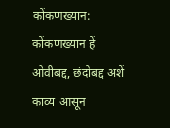कोंकणख्यान:
कोंकणख्यान हें ओवीबद्द, छंदोबद्द अशें काव्य आसून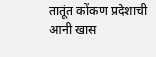तातूंत कोंकण प्रदेशाची आनी खास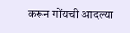करून गोंयची आदल्या